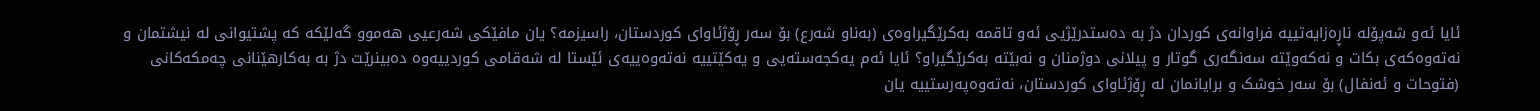ئایا ئەو شەپۆلە ناڕەزایەتییە فراوانەی کوردان دژ بە دەستدرێژیی ئەو تاقمە بەکرێگیراوەی (بەناو شەرع) بۆ سەر ڕۆژئاوای کوردستان، راسیزمە؟ یان مافێکی شەرعیی هەموو گەلێکە کە پشتیوانی لە نیشتمان و نەتەوەکەی بکات و نەکەوێتە سەنگەری گوتار و پیلانی دوژمنان و نەبێتە بەکرێگیراو؟ ئایا ئەم یەکجەستەیی و یەکێتییە نەتەوەییەی ئێستا لە شەقامی کوردییەوە دەبینرێت دژ بە بەکارهێنانی چەمکەکانی (فتوحات و ئەنفال) بۆ سەر خوشک و برایانمان لە ڕۆژئاوای کوردستان، نەتەوەپەرستییە یان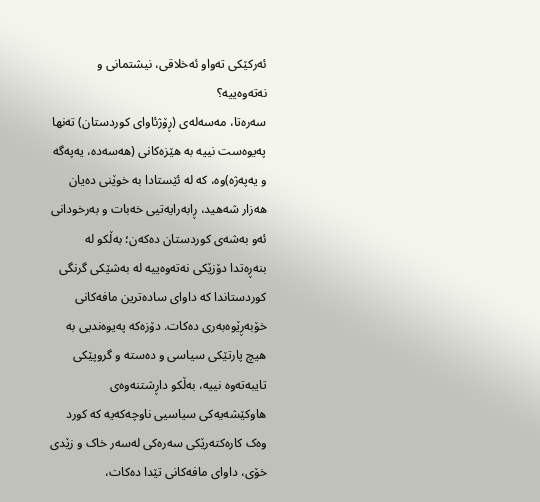ئەرکێکی تەواو ئەخلاقی، نیشتمانی و نەتەوەییە؟
سەرەتا، مەسەلەی (ڕۆژئاوای کوردستان) تەنها پەیوەست نییە بە هێزەکانی (هەسەدە، یەپەگە و یەپەژە)وە، کە لە ئێستادا بە خوێنی دەیان هەزار شەهید، ڕابەرایەتیی خەبات و بەرخودانی ئەو بەشەی کوردستان دەکەن؛ بەڵکو لە بنەڕەتدا دۆزێکی نەتەوەییە لە بەشێکی گرنگی کوردستاندا کە داوای سادەترین مافەکانی خۆبەڕێوەبەری دەکات. دۆزەکە پەیوەندیی بە هیچ پارتێکی سیاسی و دەستە و گروپێکی تایبەتەوە نییە، بەڵکو داڕشتنەوەی هاوکێشەیەکی سیاسیی ناوچەکەیە کە کورد وەک کارەکتەرێکی سەرەکی لەسەر خاک و زێدی خۆی، داوای مافەکانی تێدا دەکات،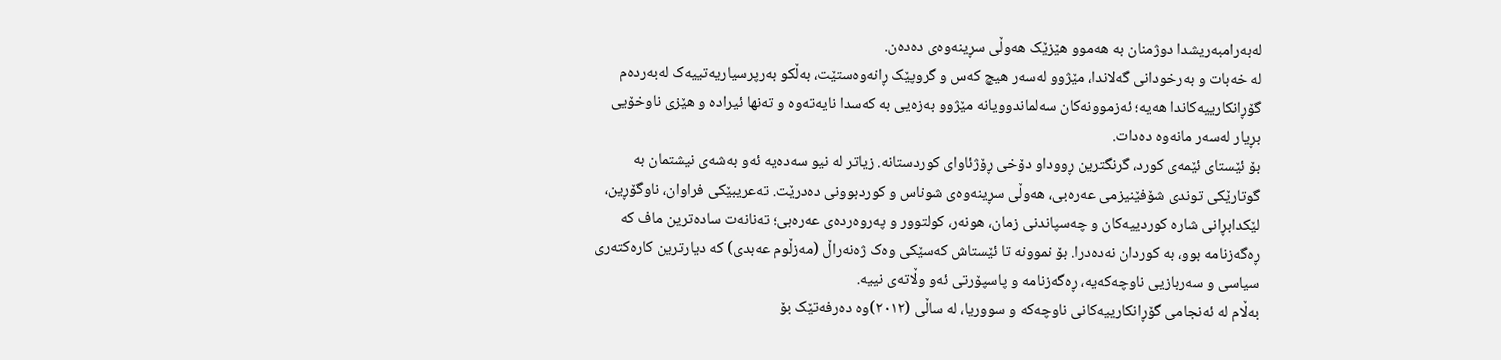لەبەرامبەریشدا دوژمنان بە هەموو هێزێک هەوڵی سڕینەوەی دەدەن.
لە خەبات و بەرخودانی گەلاندا، مێژوو لەسەر هیچ کەس و گروپێک ڕانەوەستێت، بەڵکو بەرپرسیاریەتییەک لەبەردەم گۆڕانکارییەکاندا هەیە؛ ئەزموونەکان سەلماندوویانە مێژوو بەزەیی بە کەسدا نایەتەوە و تەنها ئیرادە و هێزی ناوخۆیی بڕیار لەسەر مانەوە دەدات.
بۆ ئێستای ئێمەی کورد، گرنگترین ڕووداو دۆخی ڕۆژئاوای کوردستانە. زیاتر لە نیو سەدەیە ئەو بەشەی نیشتمان بە گوتارێکی توندی شۆفێنیزمی عەرەبی، هەوڵی سڕینەوەی شوناس و کوردبوونی دەدرێت. تەعریبێکی فراوان، ناوگۆڕین، لێکدابڕانی شارە کوردییەکان و چەسپاندنی زمان، هونەر، کولتوور و پەروەردەی عەرەبی؛ تەنانەت سادەترین ماف کە ڕەگەزنامە بوو، بە کوردان نەدەدرا. بۆ نموونە تا ئێستاش کەسێکی وەک ژەنەراڵ (مەزڵوم عەبدی) کە دیارترین کارەکتەری سیاسی و سەربازیی ناوچەکەیە، ڕەگەزنامە و پاسپۆرتی ئەو وڵاتەی نییە.
بەڵام لە ئەنجامی گۆڕانکارییەکانی ناوچەکە و سووریا، لە ساڵی (٢٠١٢)وە دەرفەتێک بۆ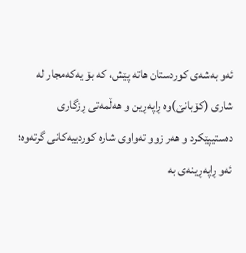ئەو بەشەی کوردستان هاتە پێش، کە بۆ یەکەمجار لە شاری (کۆبانێ)وە ڕاپەڕین و هەڵمەتی ڕزگاری دەستیپێکرد و هەر زوو تەواوی شارە کوردییەکانی گرتەوە؛ ئەو ڕاپەڕینەی بە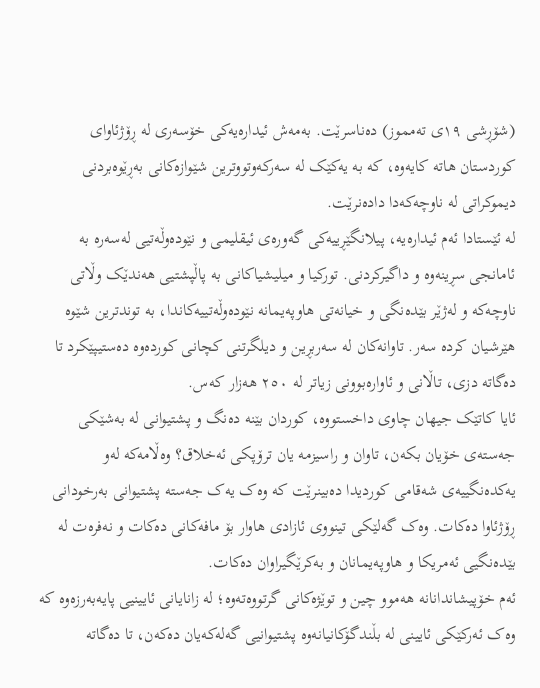(شۆڕشی ١٩ی تەمموز) دەناسرێت. بەمەش ئیدارەیەکی خۆسەری لە ڕۆژئاوای کوردستان هاتە کایەوە، کە بە یەکێک لە سەرکەوتووترین شێوازەکانی بەڕێوەبردنی دیموکراتی لە ناوچەکەدا دادەنرێت.
لە ئێستادا ئەم ئیدارەیە، پیلانگێڕییەکی گەورەی ئیقلیمی و نێودەوڵەتیی لەسەرە بە ئامانجی سڕینەوە و داگیرکردنی. تورکیا و میلیشیاکانی بە پاڵپشتیی هەندێک وڵاتی ناوچەکە و لەژێر بێدەنگی و خیانەتی هاوپەیمانە نێودەوڵەتییەکاندا، بە توندترین شێوە هێرشیان کردە سەر. تاوانەکان لە سەربڕین و دیلگرتنی کچانی کوردەوە دەستیپێکرد تا دەگاتە دزی، تاڵانی و ئاوارەبوونی زیاتر لە ٢٥٠ هەزار کەس.
ئایا کاتێک جیهان چاوی داخستووە، کوردان بێنە دەنگ و پشتیوانی لە بەشێکی جەستەی خۆیان بکەن، تاوان و راسیزمە یان ترۆپکی ئەخلاق؟ وەڵامەکە لەو یەکدەنگییەی شەقامی کوردیدا دەبینرێت کە وەک یەک جەستە پشتیوانی بەرخودانی ڕۆژئاوا دەکات. وەک گەلێکی تینووی ئازادی هاوار بۆ مافەکانی دەکات و نەفرەت لە بێدەنگیی ئەمریکا و هاوپەیمانان و بەکرێگیراوان دەکات.
ئەم خۆپیشاندانانە هەموو چین و توێژەکانی گرتووەتەوە؛ لە زانایانی ئایینیی پایەبەرزەوە کە وەک ئەرکێکی ئایینی لە بڵندگۆکانیانەوە پشتیوانیی گەلەکەیان دەکەن، تا دەگاتە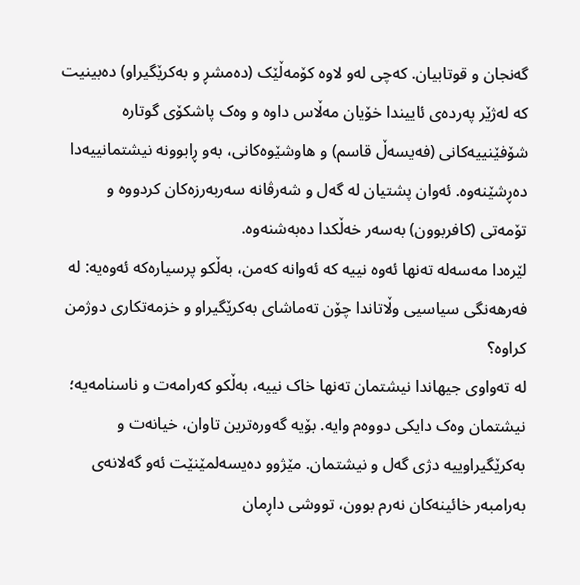گەنجان و قوتابیان. کەچی لەو لاوە کۆمەڵێک (دەمشڕ و بەکرێگیراو) دەبینیت کە لەژێر پەردەی ئاییندا خۆیان مەڵاس داوە و وەک پاشکۆی گوتارە شۆفێنییەکانی (فەیسەڵ قاسم) و هاوشێوەکانی، بەو ڕابوونە نیشتمانییەدا دەڕشێنەوە. ئەوان پشتیان لە گەل و شەرڤانە سەربەرزەکان کردووە و تۆمەتی (کافربوون) بەسەر خەڵکدا دەبەشنەوە.
لێرەدا مەسەلە تەنها ئەوە نییە کە ئەوانە کەمن، بەڵکو پرسیارەکە ئەوەیە: لە فەرهەنگی سیاسیی وڵاتاندا چۆن تەماشای بەکرێگیراو و خزمەتکاری دوژمن کراوە؟
لە تەواوی جیهاندا نیشتمان تەنها خاک نییە، بەڵکو کەرامەت و ناسنامەیە؛ نیشتمان وەک دایکی دووەم وایە. بۆیە گەورەترین تاوان، خیانەت و بەکرێگیراوییە دژی گەل و نیشتمان. مێژوو دەیسەلمێنێت ئەو گەلانەی بەرامبەر خائینەکان نەرم بوون، تووشی داڕمان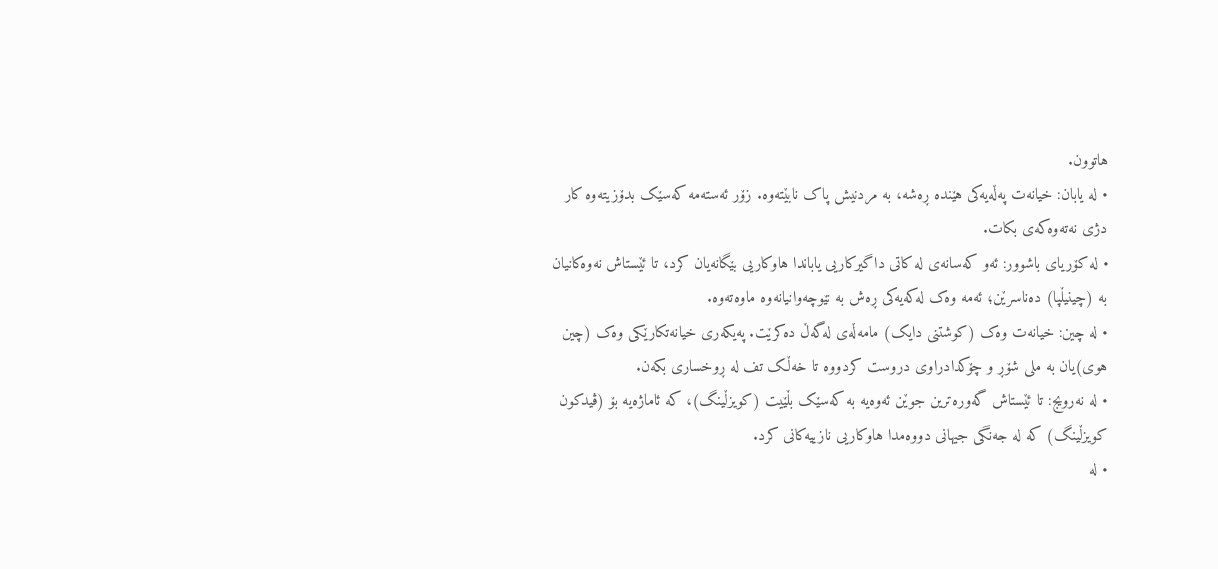هاتوون.
• لە یابان: خیانەت پەڵەیەکی هێندە ڕەشە، بە مردنیش پاک نابێتەوە. زۆر ئەستەمە کەسێک بدۆزیتەوە کار دژی نەتەوەکەی بکات.
• لە کۆریای باشوور: ئەو کەسانەی لە کاتی داگیرکاریی یاباندا هاوکاریی بێگانەیان کرد، تا ئێستاش نەوەکانیان بە (چینیڵپا) دەناسرێن؛ ئەمە وەک لەکەیەکی ڕەش بە نێوچەوانیانەوە ماوەتەوە.
• لە چین: خیانەت وەک (کوشتنی دایک) مامەڵەی لەگەڵ دەکرێت. پەیکەری خیانەتکارێکی وەک (چین هوی)یان بە ملی شۆڕ و چۆکدادراوی دروست کردووە تا خەڵک تف لە ڕوخساری بکەن.
• لە نەرویج: تا ئێستاش گەورەترین جوێن ئەوەیە بە کەسێک بڵێیت (کویزڵینگ)، کە ئاماژەیە بۆ (ڤیدکون کویزڵینگ) کە لە جەنگی جیهانی دووەمدا هاوکاریی نازییەکانی کرد.
• لە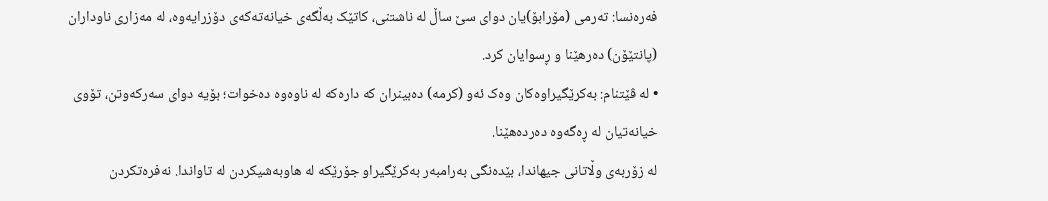فەرەنسا: تەرمی (مۆرابۆ)یان دوای سێ ساڵ لە ناشتنی، کاتێک بەڵگەی خیانەتەکەی دۆزرایەوە، لە مەزاری ناوداران (پانتێۆن) دەرهێنا و ڕسوایان کرد.
• لە ڤێتنام: بەکرێگیراوەکان وەک ئەو (کرمە) دەبینران کە دارەکە لە ناوەوە دەخوات؛ بۆیە دوای سەرکەوتن، تۆوی خیانەتیان لە ڕەگەوە دەردەهێنا.
لە زۆربەی وڵاتانی جیهاندا، بێدەنگی بەرامبەر بەکرێگیراو جۆرێکە لە هاوبەشیکردن لە تاواندا. نەفرەتکردن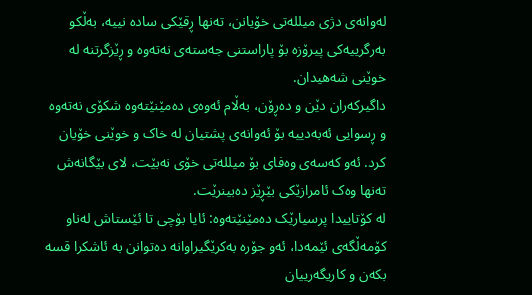لەوانەی دژی میللەتی خۆیانن، تەنها ڕقێکی سادە نییە، بەڵکو بەرگرییەکی پیرۆزە بۆ پاراستنی جەستەی نەتەوە و ڕێزگرتنە لە خوێنی شەهیدان.
داگیرکەران دێن و دەڕۆن، بەڵام ئەوەی دەمێنێتەوە شکۆی نەتەوە و ڕسوایی ئەبەدییە بۆ ئەوانەی پشتیان لە خاک و خوێنی خۆیان کرد. ئەو کەسەی وەفای بۆ میللەتی خۆی نەبێت، لای بێگانەش تەنها وەک ئامرازێکی بێڕێز دەبینرێت.
لە کۆتاییدا پرسیارێک دەمێنێتەوە: ئایا بۆچی تا ئێستاش لەناو کۆمەڵگەی ئێمەدا، ئەو جۆرە بەکرێگیراوانە دەتوانن بە ئاشکرا قسە بکەن و کاریگەرییان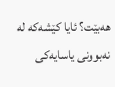هەبێت؟ ئایا کێشەکە لە نەبوونی یاسایەکی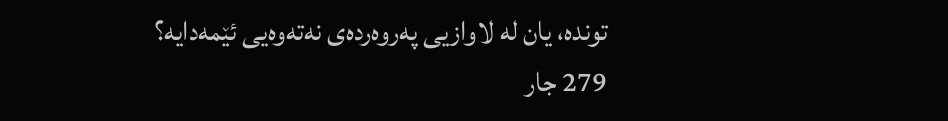توندە، یان لە لاوازیی پەروەردەی نەتەوەیی ئێمەدایە؟
279 جار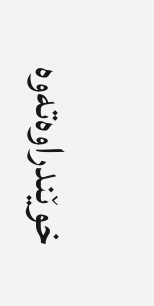خوێندراوەتەوە